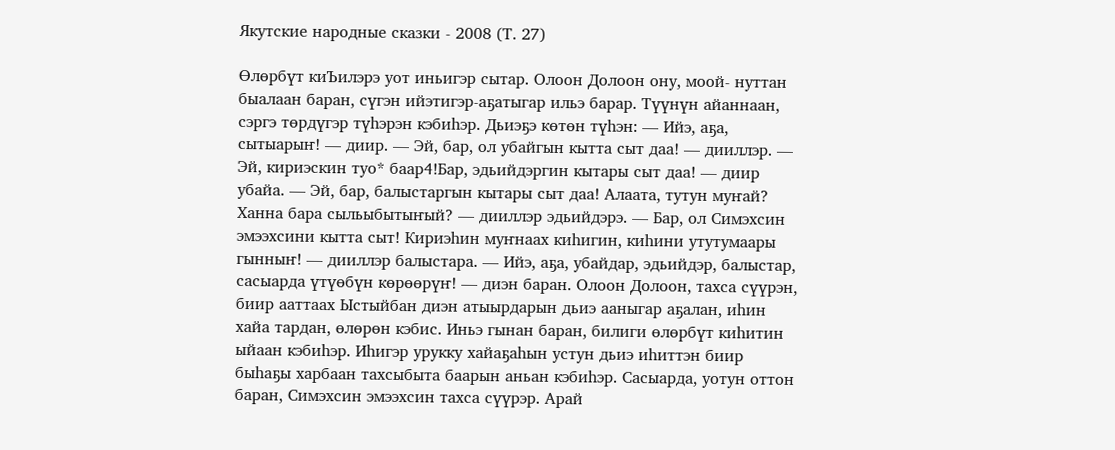Якутские народные сказки - 2008 (Т. 27)

Өлөрбүт киЪилэрэ уот иньигэр сытар. Олоон Долоон ону, моой- нуттан быалаан баран, сүгэн ийэтигэр-аҕатыгар ильэ барар. Түүнүн айаннаан, сэргэ төрдүгэр түһэрэн кэбиһэр. Дьиэҕэ көтөн түһэн: — Ийэ, аҕа, сытыарыҥ! — диир. — Эй, бар, ол убайгын кытта сыт даа! — дииллэр. — Эй, кириэскин туо* баар4!Бар, эдьийдэргин кытары сыт даа! — диир убайа. — Эй, бар, балыстаргын кытары сыт даа! Алаата, тутун муҥай? Ханна бара сыльыбытыҥый? — дииллэр эдьийдэрэ. — Бар, ол Симэхсин эмээхсини кытта сыт! Кириэһин муҥнаах киһигин, киһини утутумаары гынныҥ! — дииллэр балыстара. — Ийэ, аҕа, убайдар, эдьийдэр, балыстар, сасыарда үтүөбүн көрөөрүҥ! — диэн баран. Олоон Долоон, тахса сүүрэн, биир ааттаах Ыстыйбан диэн атыырдарын дьиэ ааныгар аҕалан, иһин хайа тардан, өлөрөн кэбис. Иньэ гынан баран, билиги өлөрбүт киһитин ыйаан кэбиһэр. Иһигэр урукку хайаҕаһын устун дьиэ иһиттэн биир быһаҕы харбаан тахсыбыта баарын аньан кэбиһэр. Сасыарда, уотун оттон баран, Симэхсин эмээхсин тахса сүүрэр. Арай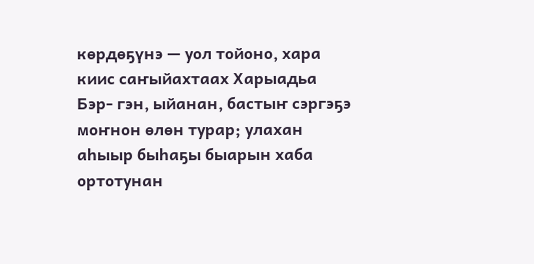көрдөҕүнэ — уол тойоно, хара киис саҥыйахтаах Харыадьа Бэр- гэн, ыйанан, бастыҥ сэргэҕэ моҥнон өлөн турар; улахан аһыыр быһаҕы быарын хаба ортотунан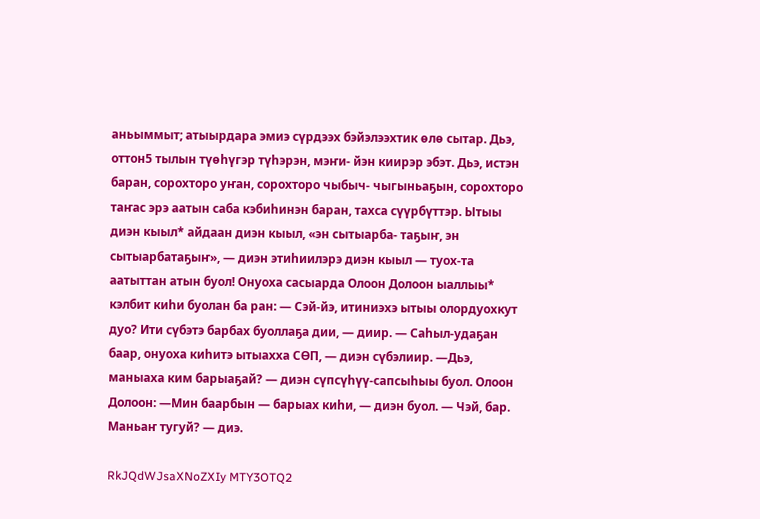аньыммыт; атыырдара эмиэ сүрдээх бэйэлээхтик өлө сытар. Дьэ, оттон5 тылын түөһүгэр түһэрэн, мэҥи- йэн киирэр эбэт. Дьэ, истэн баран, сорохторо уҥан, сорохторо чыбыч- чыгыньаҕын, сорохторо таҥас эрэ аатын саба кэбиһинэн баран, тахса сүүрбүттэр. Ытыы диэн кыыл* айдаан диэн кыыл, «эн сытыарба- таҕыҥ, эн сытыарбатаҕыҥ», — диэн этиһиилэрэ диэн кыыл — туох-та аатыттан атын буол! Онуоха сасыарда Олоон Долоон ыаллыы* кэлбит киһи буолан ба ран: — Сэй-йэ, итиниэхэ ытыы олордуохкут дуо? Ити сүбэтэ барбах буоллаҕа дии, — диир. — Саһыл-удаҕан баар, онуоха киһитэ ытыахха СӨП, — диэн сүбэлиир. —Дьэ, маныаха ким барыаҕай? — диэн сүпсүһүү-сапсыһыы буол. Олоон Долоон: —Мин баарбын — барыах киһи, — диэн буол. — Чэй, бар. Маньаҥ тугуй? — диэ.

RkJQdWJsaXNoZXIy MTY3OTQ2